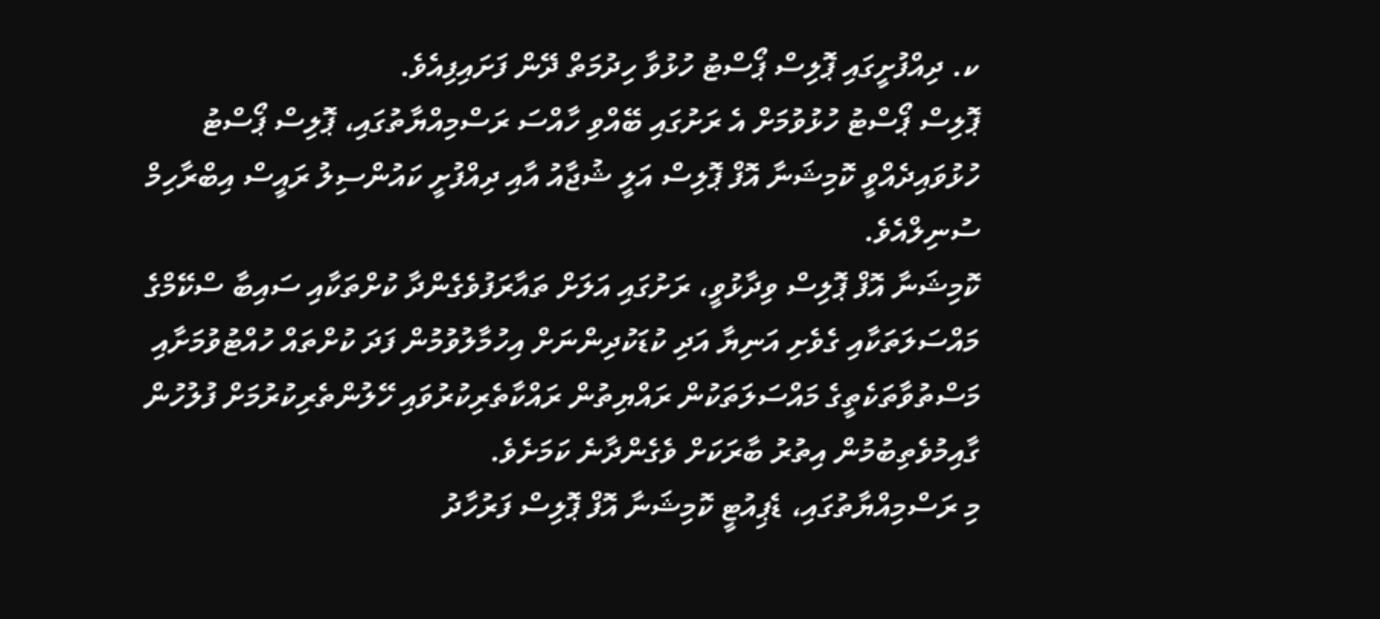ކ. ދިއްފުށީގައި ޕޮލިސް ޕޯސްޓު ހުޅުވާ ހިދުމަތް ދޭން ފަށައިފިއެވެ.
ޕޮލިސް ޕޯސްޓު ހުޅުވުމަށް އެ ރަށުގައި ބޭއްވި ހާއްސަ ރަސްމިއްޔާތުގައި، ޕޮލިސް ޕޯސްޓު ހުޅުވައިދެއްވީ ކޮމިޝަނާ އޮފް ޕޮލިސް އަލީ ޝުޖާއު އާއި ދިއްފުށީ ކައުންސިލު ރައީސް އިބްރާހިމް ސުނިލްއެވެ.
ކޮމިޝަނާ އޮފް ޕޮލިސް ވިދާޅުވީ، ރަށުގައި އަލަށް ތައާރަފުވެގެންދާ ކުށްތަކާއި ސައިބާ ސްކޭމްގެ މައްސަލަތަކާއި ގެވެށި އަނިޔާ އަދި ކުޑަކުދިންނަށް އިހުމާލުވުމުން ފަދަ ކުށްތައް ހުއްޓުވުމަށާއި މަސްތުވާތަކެތީގެ މައްސަލަތަކުން ރައްޔިތުން ރައްކާތެރިކުރުވައި ހޭލުންތެރިކުރުމަށް ފުލުހުން ގާއިމުވެތިބުމުން އިތުރު ބާރަކަށް ވެގެންދާނެ ކަމަށެވެ.
މި ރަސްމިއްޔާތުގައި، ޑެޕިއުޓީ ކޮމިޝަނާ އޮފް ޕޮލިސް ފަރުހާދު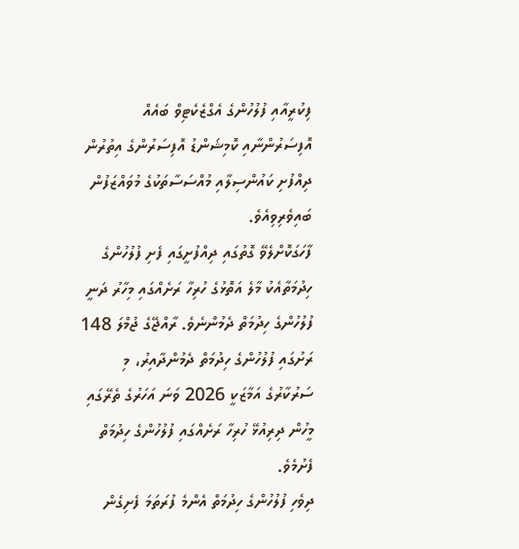ފިކުރީއާއި ފުލުހުންގެ އެގްޒެކެޓިވް ބައެއް އޮފިސަރުންނާއި ކޮމިޝަންޑު އޮފިސަރުންގެ އިތުރުން ދިއްފުށި ކައުންސިލާއި މުއްސަސާތަކުގެ މުވައްޒަފުން ބައިވެރިވިއެވެ.
ފާހަގަކޮށްލެވޭ ގޮތުގައި ދިއްފުށީގައި ފެށި ފުލުހުންގެ ހިދުމަތާއެކު މާލެ އަތޮޅުގެ ހުރިހާ ރަށެއްގައި މިހާރު ދަނީ ފުލުހުންގެ ހިދުމަތް ދެމުންނެވެ. ރާއްޖޭގެ ޖުމްލަ 148 ރަށުގައި ފުލުހުންގެ ހިދުމަތް ދެމުންދާއިރު، މި ސަރުކާރުގެ އަމާޒަކީ 2026 ވަނަ އަހަރުގެ ތެރޭގައި މީހުން ދިރިއުޅޭ ހުރިހާ ރަށެއްގައި ފުލުހުންގެ ހިދުމަތް ފެށުމެވެ.
ދިވެހި ފުލުހުންގެ ހިދުމަތް އެންމެ ފުރަތަމަ ފެށިގެން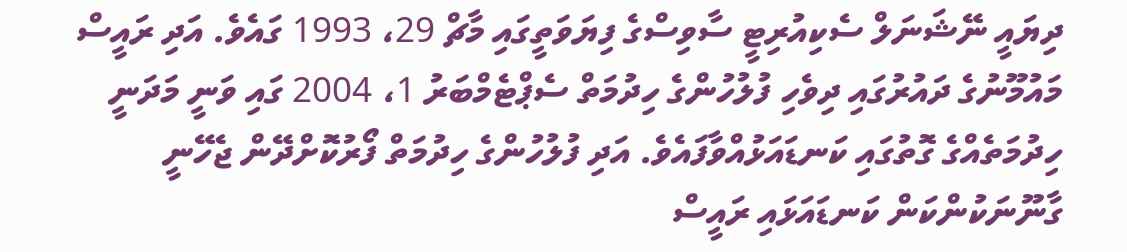ދިޔައީ ނޭޝަނަލް ސެކިއުރިޓީ ސާވިސްގެ ފިޔަވަތީގައި މާޗް 29، 1993 ގައެވެ. އަދި ރައީސް މައުމޫނުގެ ދައުރުގައި ދިވެހި ފުލުހުންގެ ހިދުމަތް ސެޕްޓެމްބަރު 1، 2004 ގައި ވަނީ މަދަނީ ހިދުމަތެއްގެ ގޮތުގައި ކަނޑައަޅުއްވާފައެވެ. އަދި ފުލުހުންގެ ހިދުމަތް ފޯރުކޮށްދޭން ޖެހޭނީ ގާނޫނަކުންކަން ކަނޑައަޅައި ރައީސް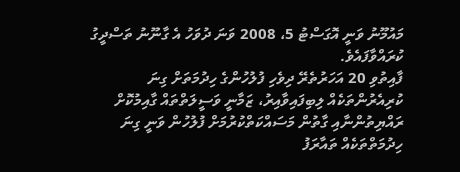މައުމޫނު ވަނީ އޮގަސްޓު 5، 2008 ވަނަ ދުވަހު އެ ގާނޫނު ތަސްދީގު ކުރައްވާފައެވެ.
ފާއިތުވި 20 އަހަރުތެރޭ ދިވެހި ފުލުހުންގެ ހިދުމަތަށް ގިނަ ކުރިއެރުންތަކެއް ލިބިފައިވާއިރު، ޒަމާނީ ވަސީލަތްތައް ގާއިމުކޮށް ރައްޔިތުންނާއި ގާތުން މަސައްކަތްކުރުމަށް ފުލުހުން ވަނީ ގިނަ ހިދުމަތްތަކެއް ތައާރަފު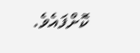ކޮށްފައެވެ.